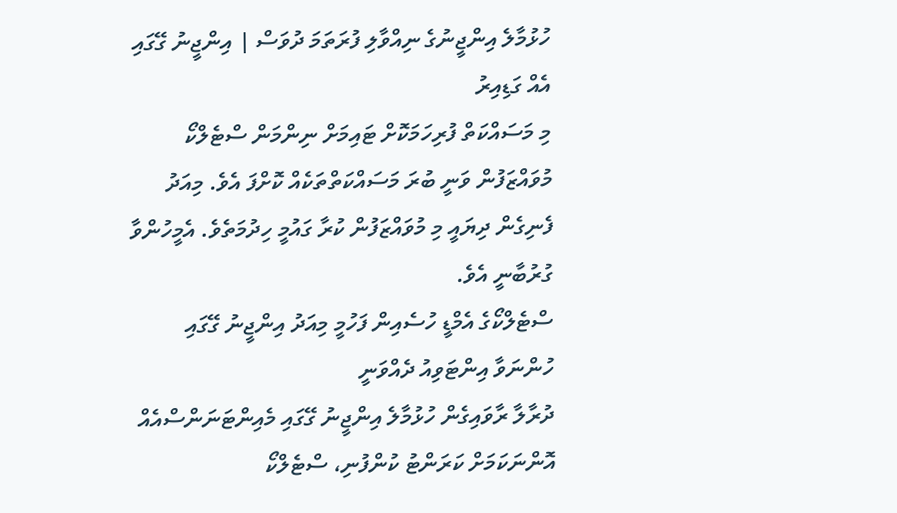ހުޅުމާލެ އިންޖީނުގެ ނިއްވާލި ފުރަތަމަ ދުވަސް | އިންޖީނު ގޭގައި އެއް ގަޑިއިރު
މި މަސައްކަތް ފުރިހަމަކޮށް ޓައިމަށް ނިންމަން ސްޓެލްކޯ މުވައްޒަފުން ވަނީ ބުރަ މަސައްކަތްތަކެއް ކޮށްފަ އެވެ. މިއަދު ފެނިގެން ދިޔައީ މި މުވައްޒަފުން ކުރާ ގައުމީ ހިދުމަތެވެ. އެމީހުންވާ ގުރުބާނީ އެވެ.
ސްޓެލްކޯގެ އެމްޑީ ހުސެއިން ފަހުމީ މިއަދު އިންޖީނު ގޭގައި ހުންނަވާ އިންޓަވިއު ދެއްވަނީ
ދުރާލާ ރާވައިގެން ހުޅުމާލެ އިންޖީނު ގޭގައި މެއިންޓަނަންސްއެއް އޮންނަކަމަށް ކަރަންޓު ކުންފުނި، ސްޓެލްކޯ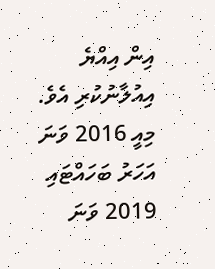އިން އިއްޔެ އިއުލާނުކުރި އެވެ. މިއީ 2016 ވަނަ އަހަރު ބަހައްޓައި 2019 ވަނަ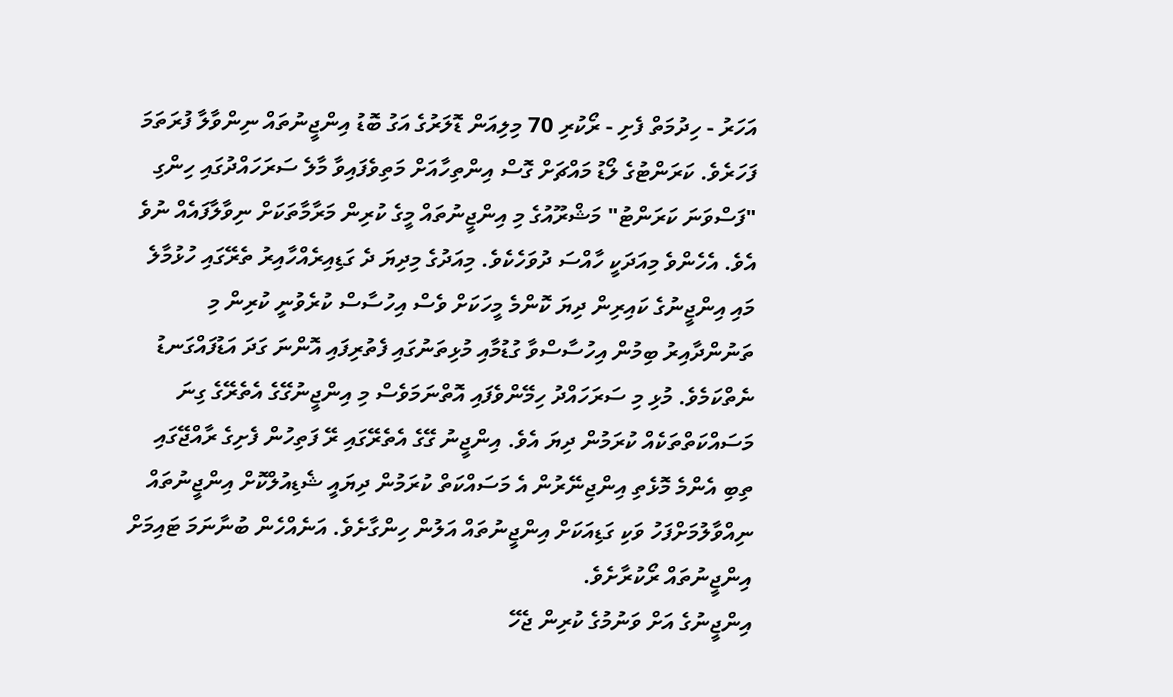އަހަރު - ހިދުމަތް ފެށި - ރޯކުރި 70 މިލިއަން ޑޮލަރުގެ އަގު ބޮޑު އިންޖީނުތައް ނިންވާލާ ފުރަތަމަ ފަހަރެވެ. ކަރަންޓުގެ ލޯޑު މައްޗަށް ގޮސް އިންތިހާއަށް މަތިވެފައިވާ މާލެ ސަރަހައްދުގައި ހިންގި "ފަސްވަނަ ކަރަންޓު" މަޝްރޫއުގެ މި އިންޖީނުތައް މީގެ ކުރިން މަރާމާތަކަށް ނިވާލާފައެއް ނުވެ އެވެ. އެހެންވެ މިއަދަކީ ހާއްސަ ދުވަހެކެވެ. މިއަދުގެ މިދިޔަ ދެ ގަޑިއިރެއްހާއިރު ތެރޭގައި ހުޅުމާލެ މައި އިންޖީނުގެ ކައިރިން ދިޔަ ކޮންމެ މީހަކަށް ވެސް އިހުސާސް ކުރެވުނީ ކުރިން މި ތަނުންދާއިރު ބިމުން އިހުސާސްވާ ގުޑުމާއި މުޅިތަނުގައި ފެތުރިފައި އޮންނަ ގަދަ އަޑުފައްގަނޑު ނެތްކަމެވެ. މުޅި މި ސަރަހައްދު ހިމޭންވެފައި އޮތްނަމަވެސް މި އިންޖީނުގޭގެ އެތެރޭގެ ގިނަ މަސައްކަތްތަކެއް ކުރަމުން ދިޔަ އެވެ. އިންޖީނު ގޭގެ އެތެރޭގައި ރޭ ފަތިހުން ފެށިގެ ރާއްޖޭގައި ތިބި އެންމެ މޮޅެތި އިންޖިނޭރުން އެ މަސައްކަތް ކުރަމުން ދިޔައީ ޝެޑިއުލްކޮށް އިންޖީނުތައް ނިއްވާލުމަށްފަހު ވަކި ގަޑިއަކަށް އިންޖީނުތައް އަލުން ހިންގާށެވެ. އަނެއްހެން ބުނާނަމަ ޓައިމަށް އިންޖީނުތައް ރޯކުރާށެވެ.
އިންޖީނުގެ އަށް ވަނުމުގެ ކުރިން ޖެހޭ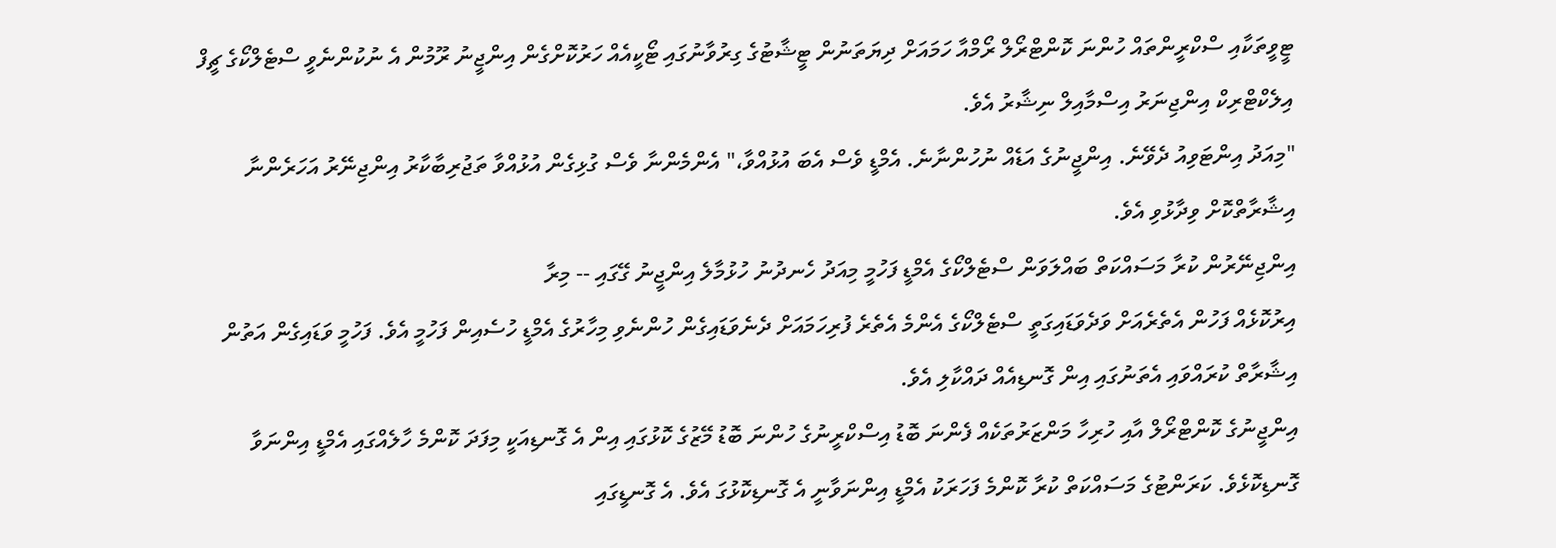ޓީވީތަކާއި ސްކްރީންތައް ހުންނަ ކޮންޓްރޯލް ރޯމްއާ ހަމައަށް ދިޔަތަނުން ޓީޝާޓުގެ ގިރުވާނުގައި ޓޯކީއެއް ހަރުކޮށްގެން އިންޖީނު ރޫމުން އެ ނުކުންނެވީ ސްޓެލްކޯގެ ޗީފް އިލެކްޓްރިކް އިންޖިނަރު އިސްމާއިލް ނިޝާރު އެވެ.
"މިއަދު އިންޓަވިއު ދެވޭނެ. އިންޖީނުގެ އަޑެއް ނުހުންނާނެ. އެމްޑީ ވެސް އެބަ އުޅުއްވާ،" އެންމެންނާ ވެސް ގުޅިގެން އުޅުއްވާ ތަޖުރިބާކާރު އިންޖިނޭރު އަހަރެންނާ އިޝާރާތްކޮށް ވިދާޅުވި އެވެ.
އިންޖިނޭރުން ކުރާ މަސައްކަތް ބައްލަވަން ސްޓެލްކޯގެ އެމްޑީ ފަހުމީ މިއަދު ހެނދުނު ހުޅުމާލެ އިންޖީނު ގޭގައި -- މިރާ
އިރުކޮޅެއް ފަހުން އެތެރެއަށް ވަދެވަޑައިގަތީ ސްޓެލްކޯގެ އެންމެ އެތެރެ ފުރިހަމައަށް ދެނެވަޑައިގެން ހުންނެވި މިހާރުގެ އެމްޑީ ހުސެއިން ފަހުމީ އެވެ. ފަހުމީ ވަޑައިގެން އަތުން އިޝާރާތް ކުރައްވައި އެތަނުގައި އިން ގޮނޑިއެއް ދައްކާލި އެވެ.
އިންޖީނުގެ ކޮންޓްރޯލް އާއި ހުރިހާ މަންޒަރުތަކެއް ފެންނަ ބޮޑު އިސްކްރީނުގެ ހުންނަ ބޮޑު މޭޒުގެ ކޮޅުގައި އިން އެ ގޮނޑިއަކީ މިފަދަ ކޮންމެ ހާލެއްގައި އެމްޑީ އިންނަވާ ގޮނޑިކޮޅެވެ. ކަރަންޓުގެ މަސައްކަތް ކުރާ ކޮންމެ ފަހަރަކު އެމްޑީ އިންނަވާނީ އެ ގޮނޑިކޮޅުގަ އެވެ. އެ ގޮނޑީގައި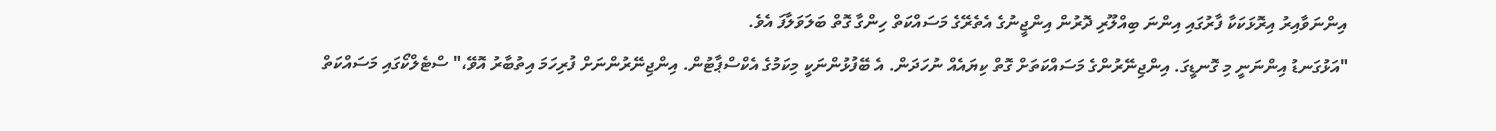އިންނަވާއިރު އިރޮޅަކަކާ ފާރުގައި އިންނަ ބިއްލޫރި ދޮރުން އިންޖީނުގެ އެތެރޭގެ މަސައްކަތް ހިންގާ ގޮތް ބަލަވަލާފަ އެވެ.
"އަޅުގަނޑު އިންނަނީ މި ގޮނޑީގަ. އިންޖިނޭރުންގެ މަސައްކަތަށް ގޮތް ކިޔައެއް ނުހަދަން. އެ ބޭފުޅުންނަކީ މިކަމުގެ އެކްސްޕާޓުން. އިންޖިނޭރުންނަށް ފުރިހަމަ އިތުބާރު އޮވޭ،" ސްޓެލްކޯގައި މަސައްކަތް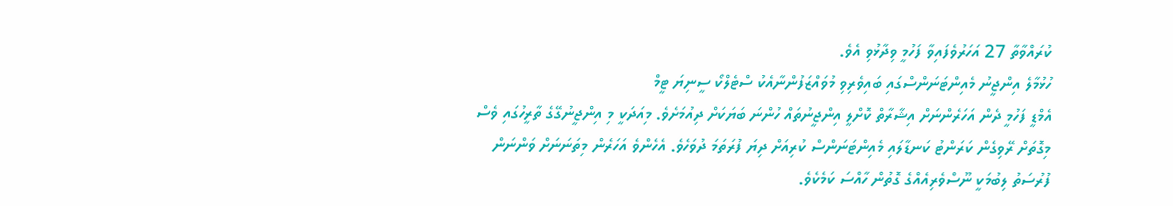ކުރައްވާތާ 27 އަހަރުވެފައިވާ ފަހުމީ ވިދާޅުވި އެވެ.
ހުޅުމާލެ އިންޖީނު މެއިންޓަނަންސްގައި ބައިވެރިވި މުވައްޒަފުންނާއެކު ސްޓެލްކޯ ސީނިޔަ ޓީމް
އެމްޑީ ފަހުމީ ދެން އަހަރެންނަށް އިޝާރާތް ކޮށްލީ އިންޖީނުތައް ހުންނަ ބަޔަކަށް ދިއުމަށެވެ. މިއަދަކީ މި އިންޖީނުގޭގެ ތާރީހުގައި ވެސް މިގޮތަށް ރޭވިގެން ކަރަންޓު ކަނޑާލައި މެއިންޓަނަންސް ކުރިއަށް ދިޔަ ފުރަތަމަ ދުވަހެވެ. އެހެންވެ އަހަރެން މިތަނަނަށް ވަންނަން ފުރުސަތު ލިބުމަކީ ނޫސްވެރިއެއްގެ ގޮތުން ހާއްސަ ކަމެކެވެ.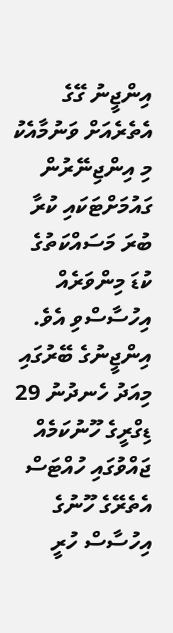އިންޖީނު ގޭގެ އެތެރެއަށް ވަނުމާއެކު މި އިންޖިނޭރުން ގައުމަށްޓަކައި ކުރާ ބުރަ މަސައްކަތުގެ ކުޑަ މިންވަރެއް އިހުސާސްވި އެވެ. އިންޖީނުގެ ބޭރުގައި މިއަދު ހެނދުނު 29 ޑިގްރީގެ ހޫނުކަމެއް ޖައްވުގައި ހުއްޓަސް އެތެރޭގެ ހޫނުގެ އިހުސާސް ހުރީ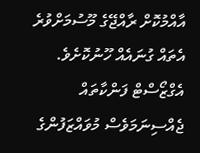އާއްމުކޮށް ރާއްޖޭގެ މޫސުމަށްވުރެ އެތައް ގުނައެއް ހޫނުކޮށެވެ. އެގްޒޯސްޓް ފަންކާތައް ޖެއްސިނަމަވެސް މުވައްޒަފުންގެ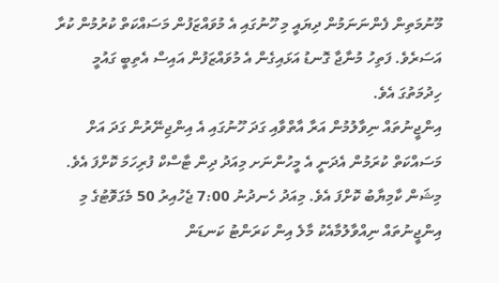މޫނުމަތިން ފެންނަނަމުން ދިޔައީ މި ހޫނުގައި އެ މުވައްޒަފުން މަސައްކަތް ކުރުމުން ކުރާ އަސަރެވެ. ފަތިހު މުނާޖާ ގޮނޑު އަޅައިގެން އެ މުވައްޒަފުން އައިސް އެތިބީ ގައުމީ ހިދުމަތުގަ އެވެ.
އިންޖީނުތައް ނިވާލުމުން އަރާ އާތްވާއި ގަދަ ހޫނުގައި އެ އިންޖިނޭރުން ގަދަ އަށް މަސައްކަތް ކުރަމުން އެދަނީ އެ މީހުންނަށ މިއަދު ދިން ޓާސްކް ފުރިހަމަ ކޮށްފަ އެވެ. މިޝަން ކާމިޔާބު ކޮށްފަ އެވެ. މިއަދު ހެނދުނު 7:00 ޖެހުއިރު 50 މެގަވޮޓުގެ މި އިންޖީނުތައް ނިއްވާލުމާއެކު މާލެ އިން ކަރަންޓު ކަނޑަން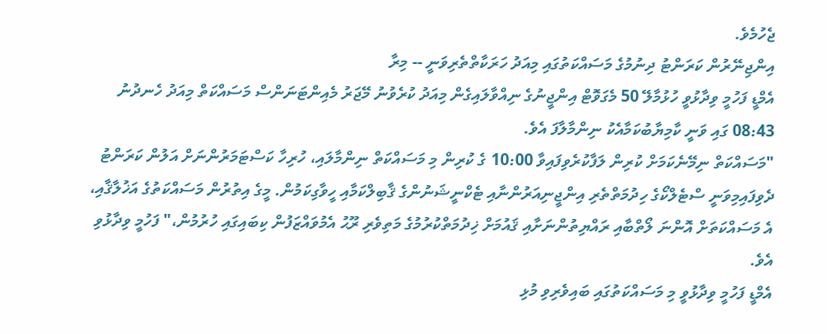ޖެހުމެވެ.
އިންޖިނޭރުން ކަރަންޓު ދިނުމުގެ މަސައްކަތުގައި މިއަދު ހަރަކާތްތެރިވަނީ -- މިރާ
އެމްޑީ ފަހުމީ ވިދާޅުވީ ހުޅުމާލޭ 50 މެގަވޮޓް އިންޖީނުގެ ނިއްވާލައިގެން މިއަދު ކުރެވުނު މޭޖަރު މެއިންޓަނަންސް މަސައްކަތް މިއަދު ހެނދުނު 08:43 ގައި ވަނީ ކާމިޔާބުކަމާއެކު ނިންމާލާފަ އެވެ.
"މަސައްކަތް ނިމޭނެކަމަށް ކުރިން ލަފާކުރެވިފައިވާ 10:00 ގެ ކުރިން މި މަސައްކަތް ނިންމާލައި، ހުރިހާ ކަސްޓަމަރުންނަށް އަލުން ކަރަންޓު ދެވިފައިމިވަނީ ސްޓެލްކޯގެ ހިދުމަތްތެރި އިންޖީނިއަރުންނާއި ޓެކްނީޝަނުންގެ ޤާބިލްކަމާއި ހީވާގިކަމުން. މީގެ އިތުރުން މަސައްކަތުގެ އަޚުލާޤާއި، އެ މަސައްކަތަށް އޮންނަ ލޯތްބާއި ރައްޔިތުންނަށާއި ޤައުމަށް ޚިދުމަތްކުރުމުގެ މަތިވެރި ރޫޙު އެމުވައްޒަފުން ކިބައިގައި ހުރުމުން،" ފަހުމީ ވިދާޅުވި އެވެ.
އެމްޑީ ފަހުމީ ވިދާޅުވީ މި މަސައްކަތުގައި ބައިވެރިވި މުޅި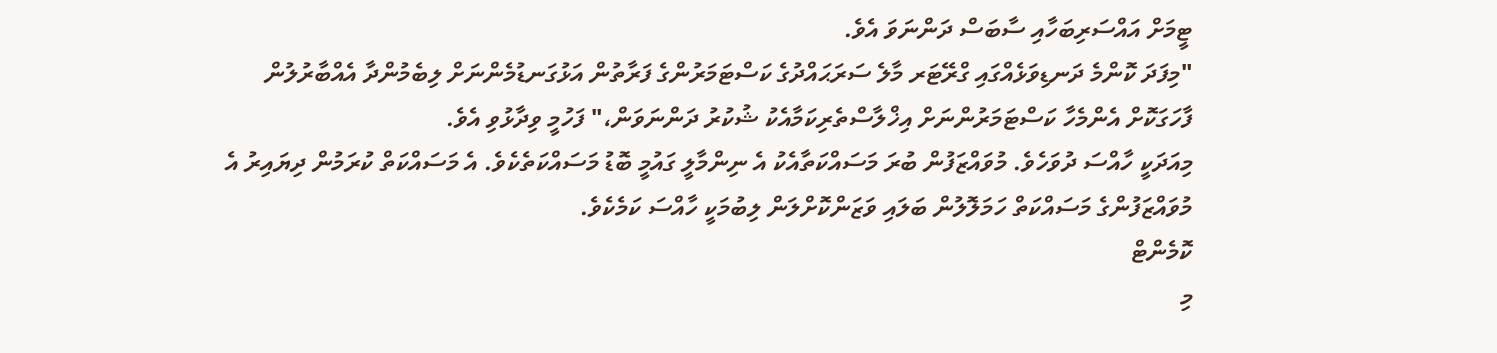ޓީމަށް އައްސަރިބަހާއި ސާބަސް ދަންނަވަ އެވެ.
"މިފަދަ ކޮންމެ ދަނޑިވަޅެއްގައި ގްރޭޓަރ މާލެ ސަރަޙައްދުގެ ކަސްޓަމަރުންގެ ފަރާތުން އަޅުގަނޑުމެންނަށް ލިބެމުންދާ އެއްބާރުލުން ފާހަގަކޮށް އެންމެހާ ކަސްޓަމަރުންނަށް އިޚްލާސްތެރިކަމާއެކު ޝުކުރު ދަންނަވަން،" ފަހުމީ ވިދާޅުވި އެވެ.
މިއަދަކީ ހާއްސަ ދުވަހެވެ. މުވައްޒަފުން ބުރަ މަސައްކަތާއެކު އެ ނިންމާލީ ގައުމީ ބޮޑު މަސައްކަތެކެވެ. އެ މަސައްކަތް ކުރަމުން ދިޔައިރު އެ މުވައްޒަފުންގެ މަސައްކަތް ހަމަލޮލުން ބަލައި ވަޒަންކޮށްލަން ލިބުމަކީ ހާއްސަ ކަމެކެވެ.
ކޮމެންޓް
މި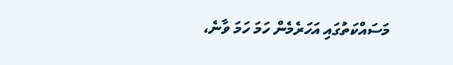މަސައްކަތުގައި އަހަރެމެން ހަމަ ހަމަ ވާނެ،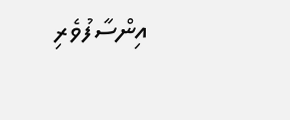އިންސާފުވެރި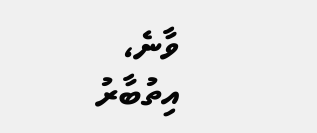ވާނެ، އިތުބާރު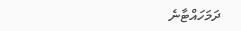ދަމަހައްޓާނެ